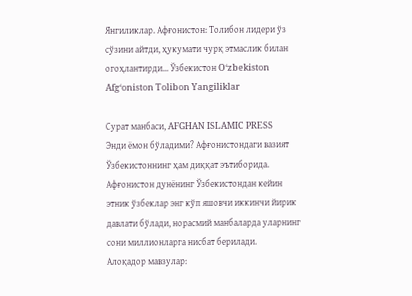Янгиликлар. Афғонистон: Толибон лидери ўз сўзини айтди, ҳукумати чурқ этмаслик билан огоҳлантирди... Ўзбекистон O‘zbekiston Afg‘oniston Tolibon Yangiliklar

Сурат манбаси, AFGHAN ISLAMIC PRESS
Энди ёмон бўладими? Афғонистондаги вазият Ўзбекистоннинг ҳам диққат эътиборида.
Афғонистон дунёнинг Ўзбекистондан кейин этник ўзбеклар энг кўп яшовчи иккинчи йирик давлати бўлади, норасмий манбаларда уларнинг сони миллионларга нисбат берилади.
Алоқадор мавзулар: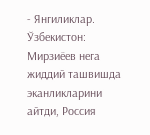- Янгиликлар. Ўзбекистон: Мирзиёев нега жиддий ташвишда эканликларини айтди, Россия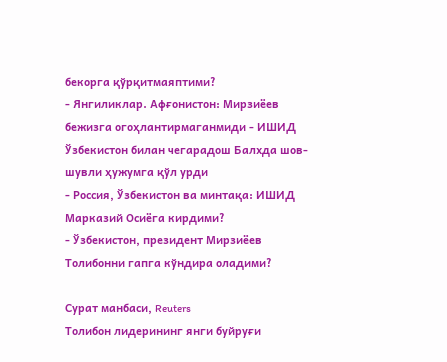бекорга қўрқитмаяптими?
- Янгиликлар. Афғонистон: Мирзиёев бежизга огоҳлантирмаганмиди - ИШИД Ўзбекистон билан чегарадош Балхда шов-шувли ҳужумга қўл урди
- Россия, Ўзбекистон ва минтақа: ИШИД Марказий Осиёга кирдими?
- Ўзбекистон, президент Мирзиёев Толибонни гапга кўндира оладими?

Сурат манбаси, Reuters
Толибон лидерининг янги буйруғи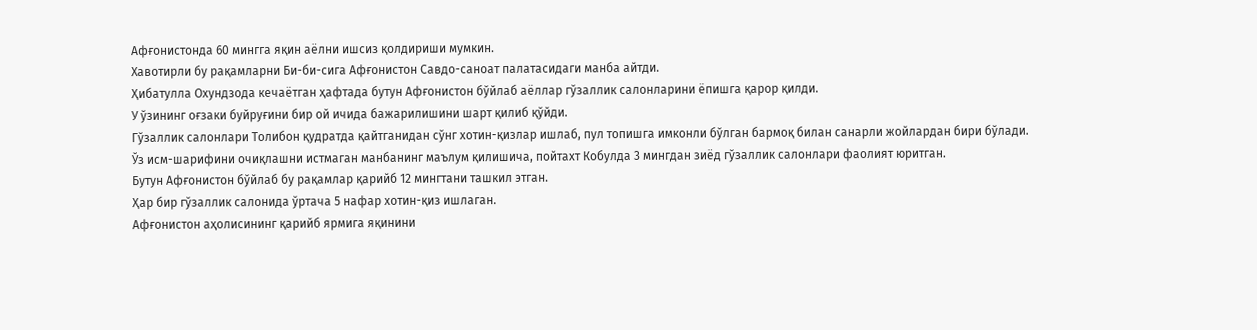Афғонистонда 60 мингга яқин аёлни ишсиз қолдириши мумкин.
Хавотирли бу рақамларни Би-би-сига Афғонистон Савдо-саноат палатасидаги манба айтди.
Ҳибатулла Охундзода кечаётган ҳафтада бутун Афғонистон бўйлаб аёллар гўзаллик салонларини ёпишга қарор қилди.
У ўзининг оғзаки буйруғини бир ой ичида бажарилишини шарт қилиб қўйди.
Гўзаллик салонлари Толибон қудратда қайтганидан сўнг хотин-қизлар ишлаб, пул топишга имконли бўлган бармоқ билан санарли жойлардан бири бўлади.
Ўз исм-шарифини очиқлашни истмаган манбанинг маълум қилишича, пойтахт Кобулда 3 мингдан зиёд гўзаллик салонлари фаолият юритган.
Бутун Афғонистон бўйлаб бу рақамлар қарийб 12 мингтани ташкил этган.
Ҳар бир гўзаллик салонида ўртача 5 нафар хотин-қиз ишлаган.
Афғонистон аҳолисининг қарийб ярмига яқинини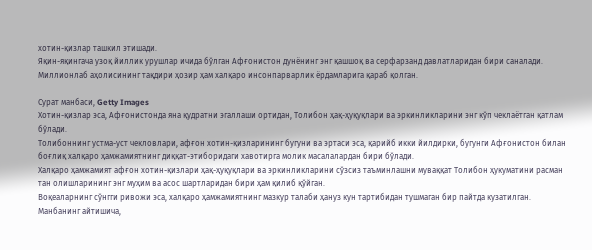хотин-қизлар ташкил этишади.
Яқин-яқингача узоқ йиллик урушлар ичида бўлган Афғонистон дунёнинг энг қашшоқ ва серфарзанд давлатларидан бири саналади.
Миллионлаб аҳолисининг тақдири ҳозир ҳам халқаро инсонпарварлик ёрдамларига қараб қолган.

Сурат манбаси, Getty Images
Хотин-қизлар эса, Афғонистонда яна қудратни эгаллаши ортидан, Толибон ҳақ-ҳуқуқлари ва эркинликларини энг кўп чеклаётган қатлам бўлади.
Толибоннинг устма-уст чекловлари, афғон хотин-қизларининг бугуни ва эртаси эса, қарийб икки йилдирки, бугунги Афғонистон билан боғлиқ халқаро ҳамжамиятнинг диққат-этиборидаги хавотирга молик масалалардан бири бўлади.
Халқаро ҳамжамият афғон хотин-қизлари ҳақ-ҳуқуқлари ва эркинликларини сўзсиз таъминлашни муваққат Толибон ҳукуматини расман тан олишларининг энг муҳим ва асос шартларидан бири ҳам қилиб қўйган.
Воқеаларнинг сўнгги ривожи эса, халқаро ҳамжамиятнинг мазкур талаби ҳануз кун тартибидан тушмаган бир пайтда кузатилган.
Манбанинг айтишича,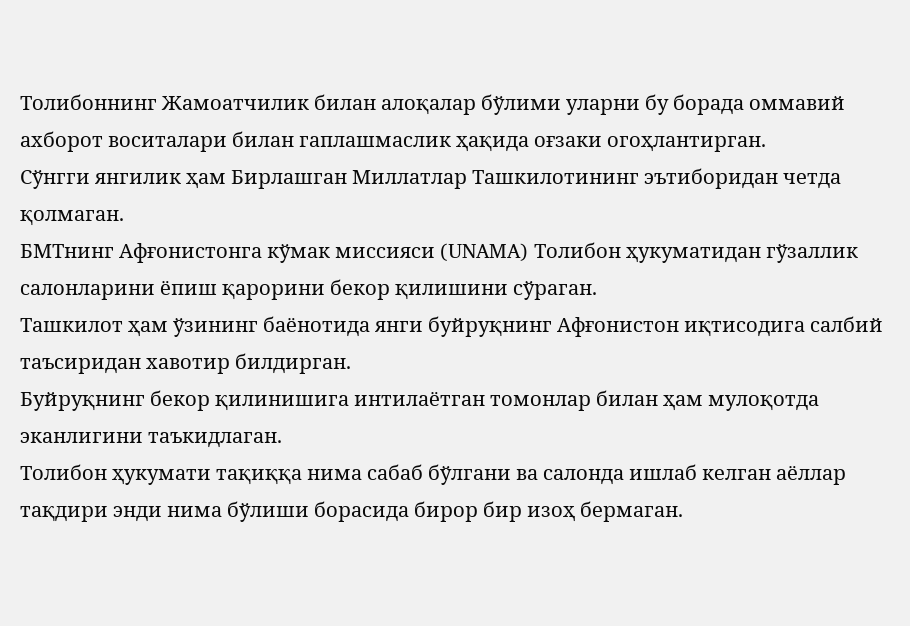Толибоннинг Жамоатчилик билан алоқалар бўлими уларни бу борада оммавий ахборот воситалари билан гаплашмаслик ҳақида оғзаки огоҳлантирган.
Сўнгги янгилик ҳам Бирлашган Миллатлар Ташкилотининг эътиборидан четда қолмаган.
БМТнинг Афғонистонга кўмак миссияси (UNAMA) Толибон ҳукуматидан гўзаллик салонларини ёпиш қарорини бекор қилишини сўраган.
Ташкилот ҳам ўзининг баёнотида янги буйруқнинг Афғонистон иқтисодига салбий таъсиридан хавотир билдирган.
Буйруқнинг бекор қилинишига интилаётган томонлар билан ҳам мулоқотда эканлигини таъкидлаган.
Толибон ҳукумати тақиққа нима сабаб бўлгани ва салонда ишлаб келган аёллар тақдири энди нима бўлиши борасида бирор бир изоҳ бермаган.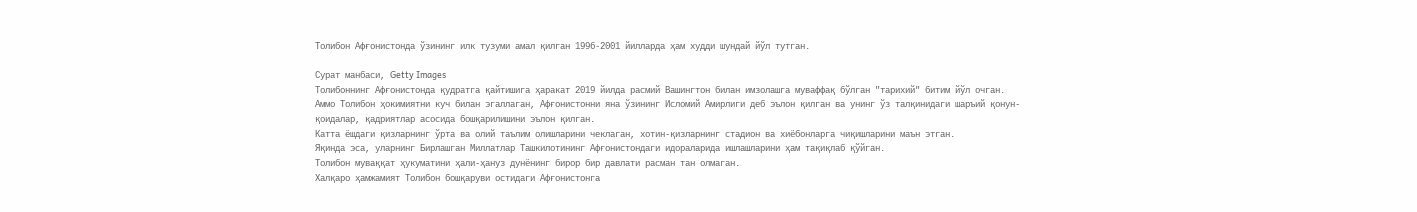Толибон Афғонистонда ўзининг илк тузуми амал қилган 1996-2001 йилларда ҳам худди шундай йўл тутган.

Сурат манбаси, Getty Images
Толибоннинг Афғонистонда қудратга қайтишига ҳаракат 2019 йилда расмий Вашингтон билан имзолашга муваффақ бўлган "тарихий" битим йўл очган.
Аммо Толибон ҳокимиятни куч билан эгаллаган, Афғонистонни яна ўзининг Исломий Амирлиги деб эълон қилган ва унинг ўз талқинидаги шаръий қонун-қоидалар, қадриятлар асосида бошқарилишини эълон қилган.
Катта ёшдаги қизларнинг ўрта ва олий таълим олишларини чеклаган, хотин-қизларнинг стадион ва хиёбонларга чиқишларини маън этган.
Яқинда эса, уларнинг Бирлашган Миллатлар Ташкилотининг Афғонистондаги идораларида ишлашларини ҳам тақиқлаб қўйган.
Толибон муваққат ҳукуматини ҳали-ҳануз дунёнинг бирор бир давлати расман тан олмаган.
Халқаро ҳамжамият Толибон бошқаруви остидаги Афғонистонга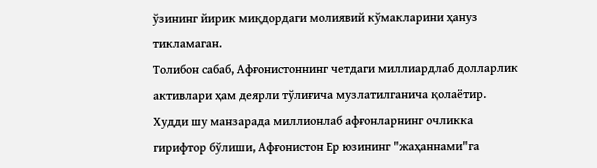ўзининг йирик миқдордаги молиявий кўмакларини ҳануз тикламаган.
Толибон сабаб, Афғонистоннинг четдаги миллиардлаб долларлик активлари ҳам деярли тўлиғича музлатилганича қолаётир.
Худди шу манзарада миллионлаб афғонларнинг очликка гирифтор бўлиши, Афғонистон Ер юзининг "жаҳаннами"га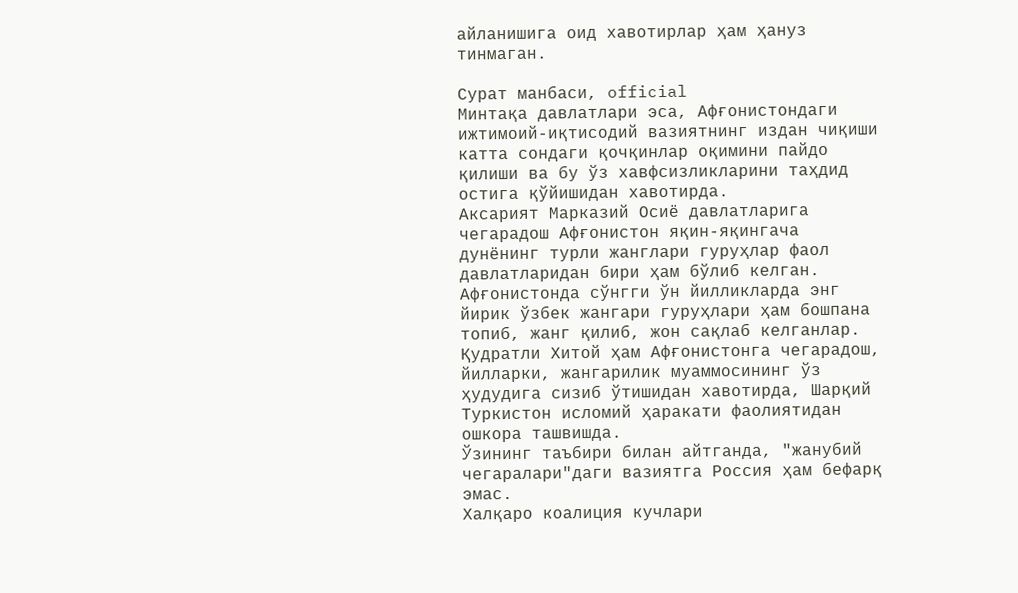айланишига оид хавотирлар ҳам ҳануз тинмаган.

Сурат манбаси, official
Минтақа давлатлари эса, Афғонистондаги ижтимоий-иқтисодий вазиятнинг издан чиқиши катта сондаги қочқинлар оқимини пайдо қилиши ва бу ўз хавфсизликларини таҳдид остига қўйишидан хавотирда.
Аксарият Марказий Осиё давлатларига чегарадош Афғонистон яқин-яқингача дунёнинг турли жанглари гуруҳлар фаол давлатларидан бири ҳам бўлиб келган.
Афғонистонда сўнгги ўн йилликларда энг йирик ўзбек жангари гуруҳлари ҳам бошпана топиб, жанг қилиб, жон сақлаб келганлар.
Қудратли Хитой ҳам Афғонистонга чегарадош, йилларки, жангарилик муаммосининг ўз ҳудудига сизиб ўтишидан хавотирда, Шарқий Туркистон исломий ҳаракати фаолиятидан ошкора ташвишда.
Ўзининг таъбири билан айтганда, "жанубий чегаралари"даги вазиятга Россия ҳам бефарқ эмас.
Халқаро коалиция кучлари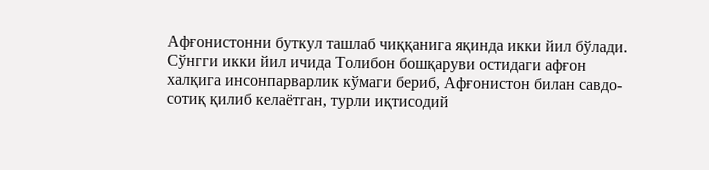Афғонистонни буткул ташлаб чиққанига яқинда икки йил бўлади.
Сўнгги икки йил ичида Толибон бошқаруви остидаги афғон халқига инсонпарварлик кўмаги бериб, Афғонистон билан савдо-сотиқ қилиб келаётган, турли иқтисодий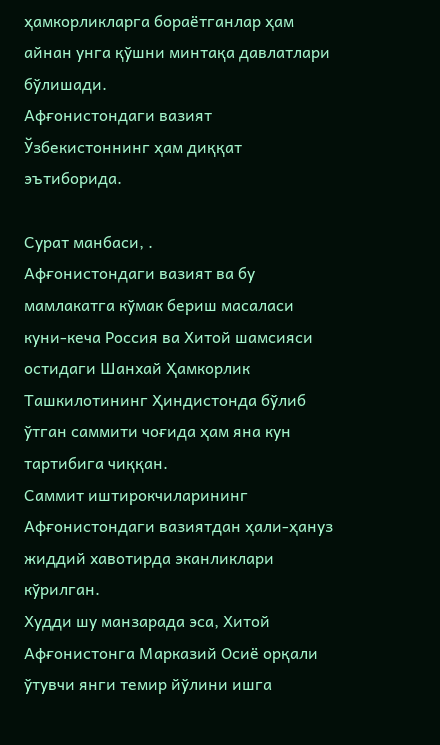ҳамкорликларга бораётганлар ҳам айнан унга қўшни минтақа давлатлари бўлишади.
Афғонистондаги вазият Ўзбекистоннинг ҳам диққат эътиборида.

Сурат манбаси, .
Афғонистондаги вазият ва бу мамлакатга кўмак бериш масаласи куни-кеча Россия ва Хитой шамсияси остидаги Шанхай Ҳамкорлик Ташкилотининг Ҳиндистонда бўлиб ўтган саммити чоғида ҳам яна кун тартибига чиққан.
Саммит иштирокчиларининг Афғонистондаги вазиятдан ҳали-ҳануз жиддий хавотирда эканликлари кўрилган.
Худди шу манзарада эса, Хитой Афғонистонга Марказий Осиё орқали ўтувчи янги темир йўлини ишга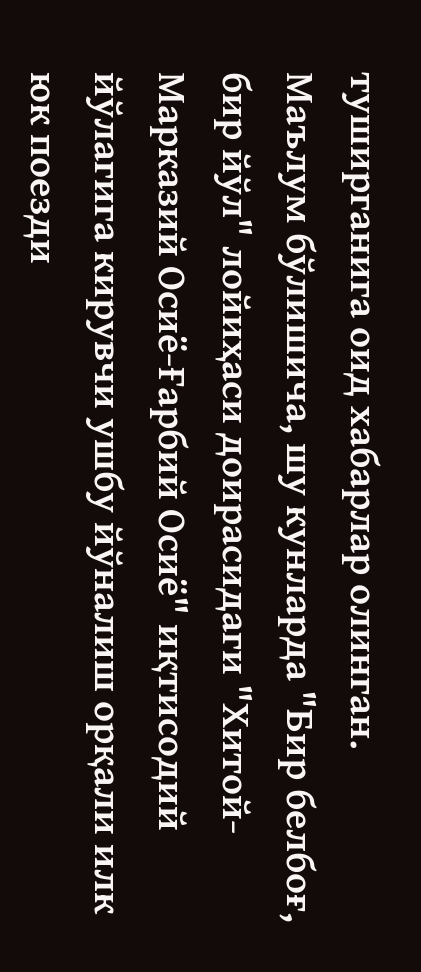туширганига оид хабарлар олинган.
Маълум бўлишича, шу кунларда "Бир белбоғ, бир йўл" лойиҳаси доирасидаги "Хитой-Марказий Осиё-Ғарбий Осиё" иқтисодий йўлагига кирувчи ушбу йўналиш орқали илк юк поезди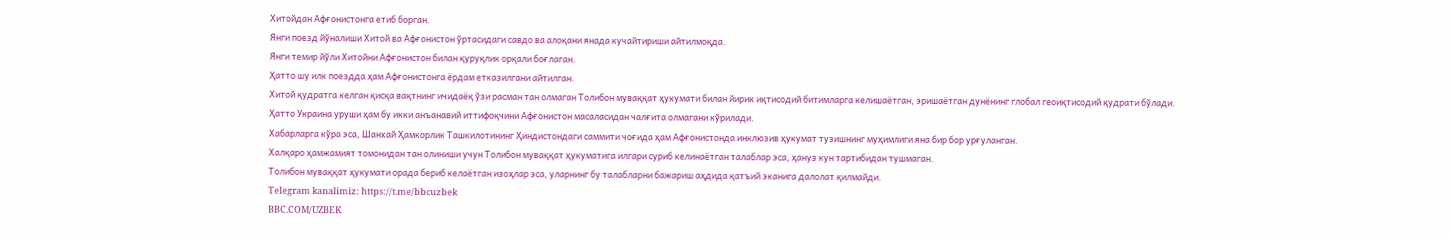Хитойдан Афғонистонга етиб борган.
Янги поезд йўналиши Хитой ва Афғонистон ўртасидаги савдо ва алоқани янада кучайтириши айтилмоқда.
Янги темир йўли Хитойни Афғонистон билан қуруқлик орқали боғлаган.
Ҳатто шу илк поездда ҳам Афғонистонга ёрдам етказилгани айтилган.
Хитой қудратга келган қисқа вақтнинг ичидаёқ ўзи расман тан олмаган Толибон муваққат ҳукумати билан йирик иқтисодий битимларга келишаётган, эришаётган дунёнинг глобал геоиқтисодий қудрати бўлади.
Ҳатто Украина уруши ҳам бу икки анъанавий иттифоқчини Афғонистон масаласидан чалғита олмагани кўрилади.
Хабарларга кўра эса, Шанхай Ҳамкорлик Ташкилотининг Ҳиндистондаги саммити чоғида ҳам Афғонистонда инклюзив ҳукумат тузишнинг муҳимлиги яна бир бор урғуланган.
Халқаро ҳамжамият томонидан тан олиниши учун Толибон муваққат ҳукуматига илгари суриб келинаётган талаблар эса, ҳануз кун тартибидан тушмаган.
Толибон муваққат ҳукумати орада бериб келаётган изоҳлар эса, уларнинг бу талабларни бажариш аҳдида қатъий эканига далолат қилмайди.
Telegram kanalimiz: https://t.me/bbcuzbek
BBC.COM/UZBEK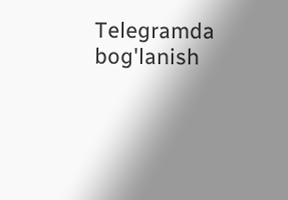Telegramda bog'lanish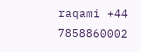raqami +44 7858860002